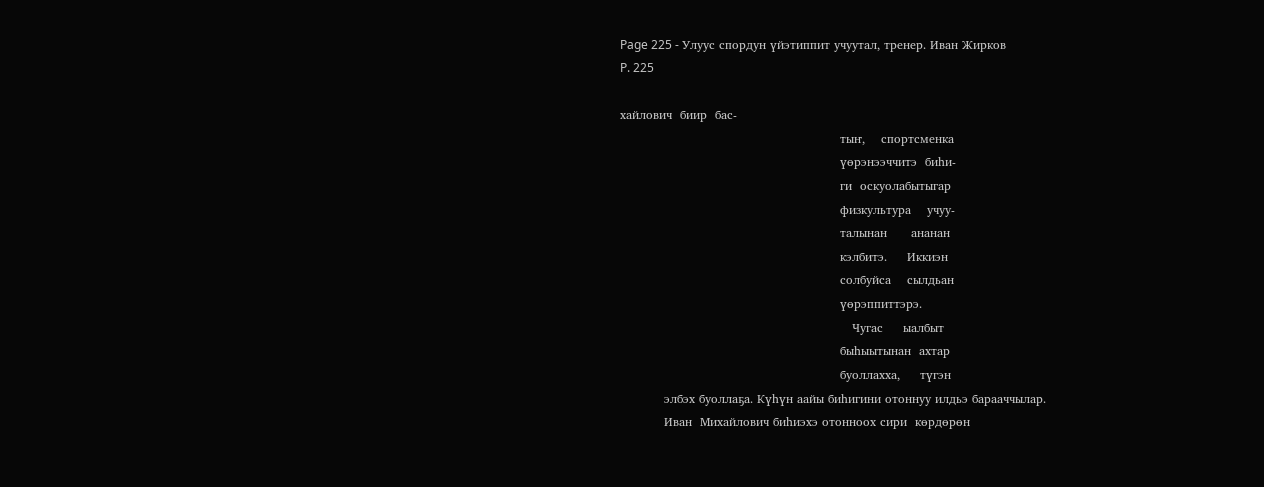Page 225 - Улуус спордун үйэтиппит учуутал, тренер. Иван Жирков
P. 225

хайлович  биир  бас-
                                                       тыҥ,    спортсменка
                                                       үөрэнээччитэ  биһи-
                                                       ги  оскуолабытыгар
                                                       физкультура    учуу-
                                                       талынан      ананан
                                                       кэлбитэ.     Иккиэн
                                                       солбуйса    сылдьан
                                                       үөрэппиттэрэ.
                                                          Чугас     ыалбыт
                                                       быһыытынан  ахтар
                                                       буоллахха,     түгэн
           элбэх буоллаҕа. Күһүн аайы биһигини отоннуу илдьэ барааччылар.
           Иван  Михайлович биһиэхэ отонноох сири  көрдөрөн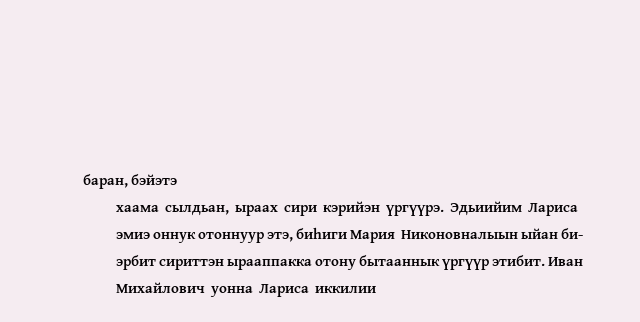баран, бэйэтэ
           хаама  сылдьан,  ыраах  сири  кэрийэн  үргүүрэ.  Эдьиийим  Лариса
           эмиэ оннук отоннуур этэ, биһиги Мария  Никоновналыын ыйан би-
           эрбит сириттэн ырааппакка отону бытааннык үргүүр этибит. Иван
           Михайлович  уонна  Лариса  иккилии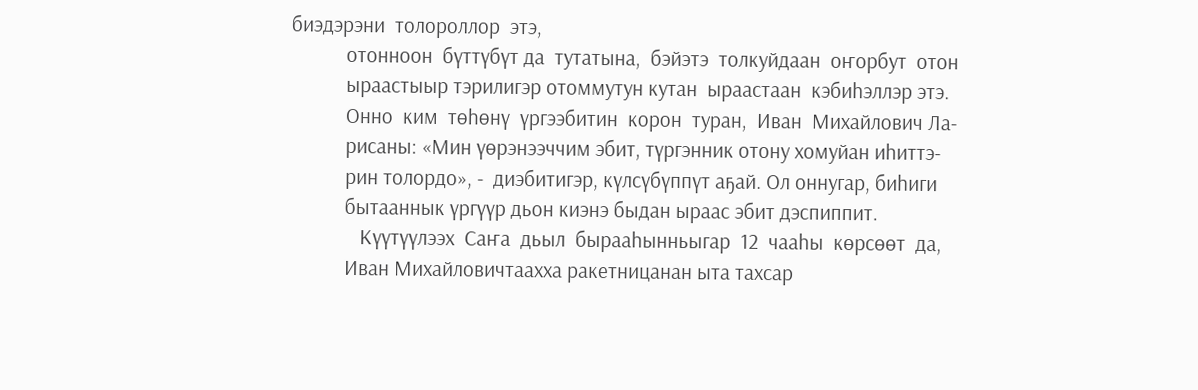биэдэрэни  толороллор  этэ,
           отонноон  бүттүбүт да  тутатына,  бэйэтэ  толкуйдаан  оҥорбут  отон
           ыраастыыр тэрилигэр отоммутун кутан  ыраастаан  кэбиһэллэр этэ.
           Онно  ким  төһөнү  үргээбитин  корон  туран,  Иван  Михайлович Ла-
           рисаны: «Мин үөрэнээччим эбит, түргэнник отону хомуйан иһиттэ-
           рин толордо», -  диэбитигэр, күлсүбүппүт аҕай. Ол оннугар, биһиги
           бытааннык үргүүр дьон киэнэ быдан ыраас эбит дэспиппит.
              Күүтүүлээх  Саҥа  дьыл  бырааһынньыгар  12  чааһы  көрсөөт  да,
           Иван Михайловичтаахха ракетницанан ыта тахсар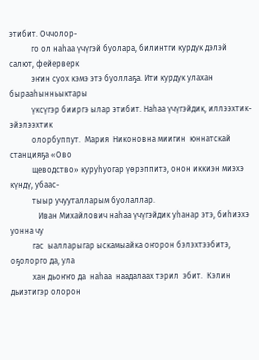этибит. Оччолор-
           го ол наһаа үчүгэй буолара, билинтги курдук дэлэй салют, фейерверк
           эҥин суох кэмэ этэ буоллаҕа. Ити курдук улахан бырааһынньыктары
           үксүгэр бииргэ ылар этибит. Наһаа үчүгэйдик, иллээхтик-эйэлээхтик
           олорбуппут.  Мария  Никоновна миигин  юннатскай станцияҕа «Ово
           щеводство» куруһуогар үөрэппитэ, онон иккиэн миэхэ күндү, убаас-
           тыыр учууталларым буолаллар.
              Иван Михайлович наһаа үчүгэйдик уһанар этэ, биһиэхэ уонна чу
           гас  ыалларыгар ыскамыайка оҥорон бэлэхтээбитэ,  оҕолорго да, ула
           хан дьоҥҥо да  наһаа  наадалаах тэрил  эбит.  Кэлин дьиэтигэр олорон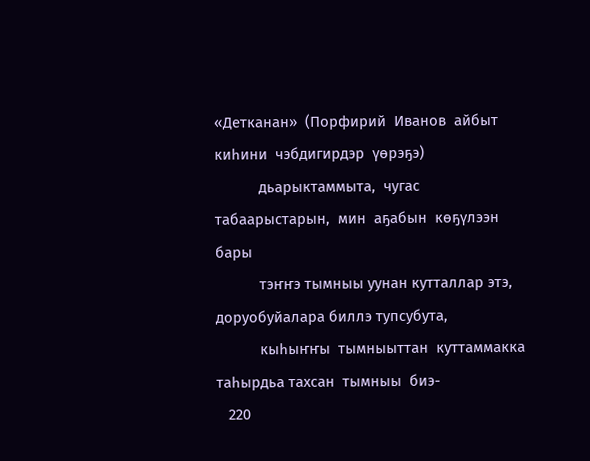«Детканан»  (Порфирий  Иванов  айбыт  киһини  чэбдигирдэр  үөрэҕэ)
           дьарыктаммыта,  чугас  табаарыстарын,  мин  аҕабын  көҕүлээн  бары
           тэҥҥэ тымныы уунан кутталлар этэ, доруобуйалара биллэ тупсубута,
           кыһыҥҥы  тымныыттан  куттаммакка таһырдьа тахсан  тымныы  биэ-
   220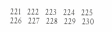221   222   223   224   225   226   227   228   229   230